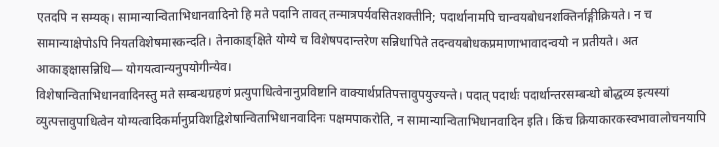एतदपि न सम्यक्। सामान्यान्विताभिधानवादिनो हि मते पदानि तावत् तन्मात्रपर्यवसितशक्तीनि; पदार्थानामपि चान्वयबोधनशक्तिर्नाङ्गीक्रियते। न च सामान्याक्षेपोऽपि नियतविशेषमास्कन्दति। तेनाकाङ्क्षिते योग्ये च विशेषपदान्तरेण सन्निधापिते तदन्वयबोधकप्रमाणाभावादन्वयो न प्रतीयते। अत आकाङ्क्षासन्निधि— योगयत्वान्यनुपयोगीन्येव।
विशेषान्विताभिधानवादिनस्तु मते सम्बन्धग्रहणं प्रत्युपाधित्वेनानुप्रविष्टानि वाक्यार्थप्रतिपत्तावुपयुज्यन्ते। पदात् पदार्थः पदार्थान्तरसम्बन्धो बोद्धव्य इत्यस्यां व्युत्पत्तावुपाधित्वेन योग्यत्वादिकर्मानुप्रविशद्विशेषान्विताभिधानवादिनः पक्षमपाकरोति, न सामान्यान्विताभिधानवादिन इति। किंच क्रियाकारकस्वभावालोचनयापि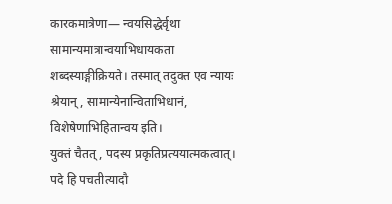कारकमात्रेणा— न्वयसिद्धेर्वृथा सामान्यमात्रान्वयाभिधायकता शब्दस्याङ्गीक्रियते। तस्मात् तदुक्त एव न्यायः श्रेयान्, सामान्येनान्विताभिधानं, विशेषेणाभिहितान्वय इति।
युक्तं चैतत्, पदस्य प्रकृतिप्रत्ययात्मकत्वात्। पदे हि पचतीत्यादौ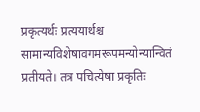प्रकृत्यर्थः प्रत्ययार्थश्च सामान्यविशेषावगमरूपमन्योन्यान्वितं प्रतीयते। तत्र पचित्येषा प्रकृतिः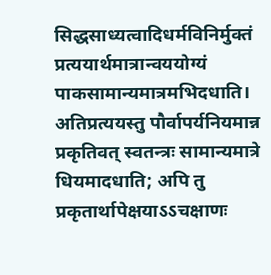सिद्धसाध्यत्वादिधर्मविनिर्मुक्तं प्रत्ययार्थमात्रान्वययोग्यं पाकसामान्यमात्रमभिदधाति। अतिप्रत्ययस्तु पौर्वापर्यनियमान्न प्रकृतिवत् स्वतन्त्रः सामान्यमात्रे धियमादधाति; अपि तु प्रकृतार्थापेक्षयाऽऽचक्षाणः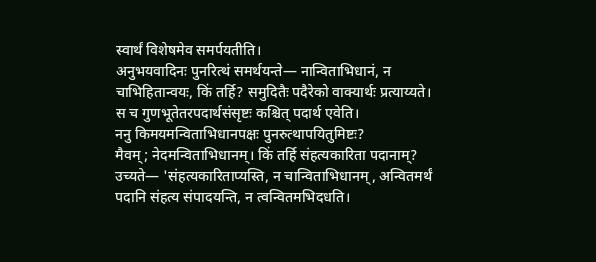स्वार्थं विशेषमेव समर्पयतीति।
अनुभयवादिनः पुनरित्थं समर्थयन्ते— नान्विताभिधानं, न चाभिहितान्वयः, किं तर्हि? समुदितैः पदैरेको वाक्यार्थः प्रत्याय्यते। स च गुणभूतेतरपदार्थसंसृष्टः कश्चित् पदार्थ एवेति।
ननु किमयमन्विताभिधानपक्षः पुनरुत्थापयितुमिष्टः?
मैवम्; नेदमन्विताभिधानम्। किं तर्हि संहत्यकारिता पदानाम्?
उच्यते— 'संहत्यकारिताप्यस्ति, न चान्विताभिधानम्, अन्वितमर्थं पदानि संहत्य संपादयन्ति, न त्वन्वितमभिदधति।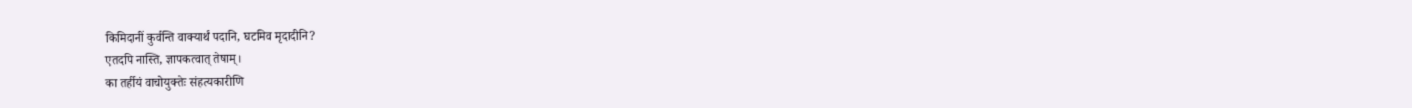किमिदानीं कुर्वन्ति वाक्यार्थं पदानि, घटमिव मृदादीनि?
एतदपि नास्ति, ज्ञापकत्वात् तेषाम्।
का तर्हीयं वाचोयुक्तेः संहत्यकारीणि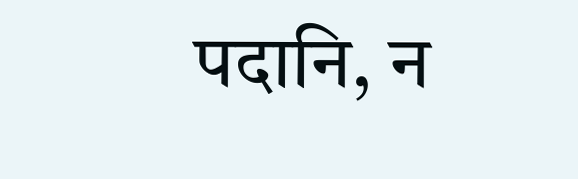पदानि, न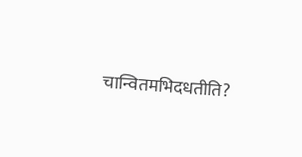चान्वितमभिदधतीति?